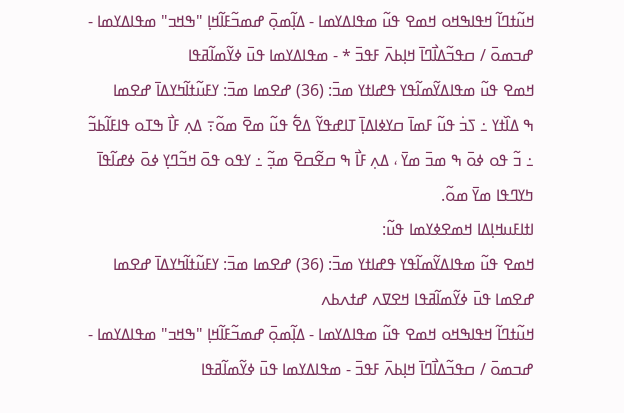ߞߎ߬ߙߣߊ߬ ߞߟߊߒߞߋ ߞߘߐ ߟߎ߬ ߘߟߊߡߌߘߊ - ߡߊ߲߬ߘߋ߲߫ ߝߘߏ߬ߓߊ߬ߞߊ߲ "ߒߞߏ" ߘߟߊߡߌߘߊ - ߝߏߘߋ߫ / ߛߟߏ߬ߡߊ߯ߣߊ߫ ߞߊ߲ߕߍ߫ ߓߟߏ߫ * - ߘߟߊߡߌߘߊ ߟߎ߫ ߦߌ߬ߘߊ߬ߥߟߊ
ߞߘߐ ߟߎ߬ ߘߟߊߡߌ߬ߘߊ߬ߟߌ ߟߝߊߙߌ ߘߏ߫: (36) ߝߐߘߊ ߘߏ߫: ߌߓߎ߬ߙߊ߬ߤߌߡߊ߫ ߝߐߘߊ
ߒ ߡߊ߰ߙߌ ߸ ߖߏ߭ ߟߎ߬ ߓߘߊ߫ ߛߌߦߊߡߊ߲߫ ߠߊߝߟߌ߬ ߡߐ߱ ߟߎ߬ ߘߐ߫ ߘߋ߬߹ ߡߍ߲ ߓߊ߯ ߒߠߋ ߟߊߓߊ߬ߕߏ߬ ߸ ߏ߬ ߟߋ ߦߋ߫ ߒ ߘߏ߫ ߘߌ߫ ، ߡߍ߲ ߓߊ߯ ߒ ߛߐ߬ߛߐ߫ ߘߏ߲߬ ߸ ߌߟߋ ߟߋ߫ ߞߏ߬ߣߌ߲ ߦߋ߫ ߦߝߊ߬ߟߊ߫ ߤߌߣߟߊ ߘߌ߫ ߘߋ߬.
ߊߙߊߓߎߞߊ߲ߡߊ ߞߘߐߦߌߘߊ ߟߎ߬:
ߞߘߐ ߟߎ߬ ߘߟߊߡߌ߬ߘߊ߬ߟߌ ߟߝߊߙߌ ߘߏ߫: (36) ߝߐߘߊ ߘߏ߫: ߌߓߎ߬ߙߊ߬ߤߌߡߊ߫ ߝߐߘߊ
ߝߐߘߊ ߟߎ߫ ߦߌ߬ߘߊ߬ߥߟߊ ߞߐߜߍ ߝߙߍߕߍ
ߞߎ߬ߙߣߊ߬ ߞߟߊߒߞߋ ߞߘߐ ߟߎ߬ ߘߟߊߡߌߘߊ - ߡߊ߲߬ߘߋ߲߫ ߝߘߏ߬ߓߊ߬ߞߊ߲ "ߒߞߏ" ߘߟߊߡߌߘߊ - ߝߏߘߋ߫ / ߛߟߏ߬ߡߊ߯ߣߊ߫ ߞߊ߲ߕߍ߫ ߓߟߏ߫ - ߘߟߊߡߌߘߊ ߟߎ߫ ߦߌ߬ߘߊ߬ߥߟߊ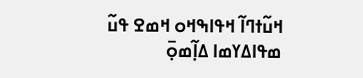ߞߎ߬ߙߣߊ߬ ߞߟߊߒߞߋ ߞߘߐ ߟߎ߬ ߘߟߊߡߌߘߊ ߡߊ߲߬ߘߋ߲߫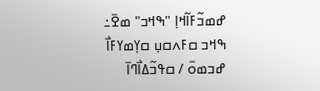ߝߘߏ߬ߓߊ߬ߞߊ߲ "ߒߞߏ" ߘߐ߫߸ ߒߞߏ ߛߓߍߛߎ߲ ߛߌ߲ߘߌߓߊ߯ ߝߏߘߋ߫ / ߛߟߏ߬ߡߊ߯ߣߊ߫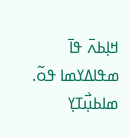ߞߊ߲ߕߍ߫ ߟߊ߫ ߘߟߊߡߌߘߊ ߟߋ߬.
ߘߊߕߎ߲߯ߠߌ߲